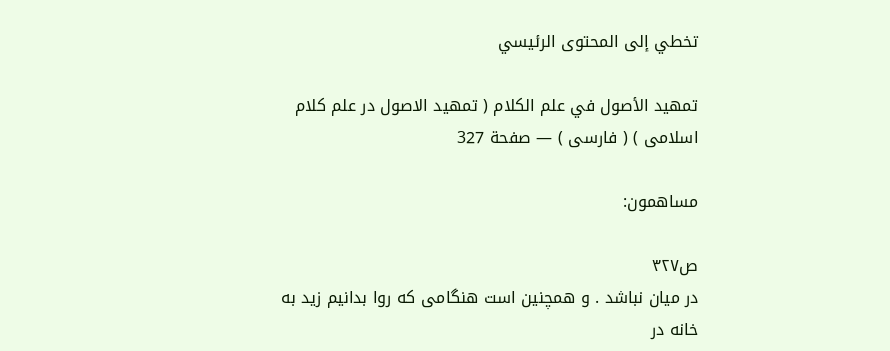تخطي إلى المحتوى الرئيسي

تمهيد الأصول في علم الكلام ( تمهيد الاصول در علم كلام اسلامى ) ( فارسى ) — صفحة 327

مساهمون:

ص٣٢٧
در ميان نباشد . و همچنين است هنگامى كه روا بدانيم زيد به خانه در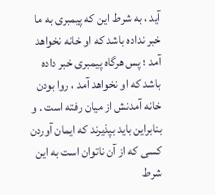آيد ، به شرط اين كه پيمبرى به ما خبر نداده باشد كه او خانه نخواهد آمد ؛ پس هرگاه پيمبرى خبر داده باشد كه او نخواهد آمد ، روا بودن خانه آمدنش از ميان رفته است . و بنابراين بايد بپذيرند كه ايمان آوردن كسى كه از آن ناتوان است به اين شرط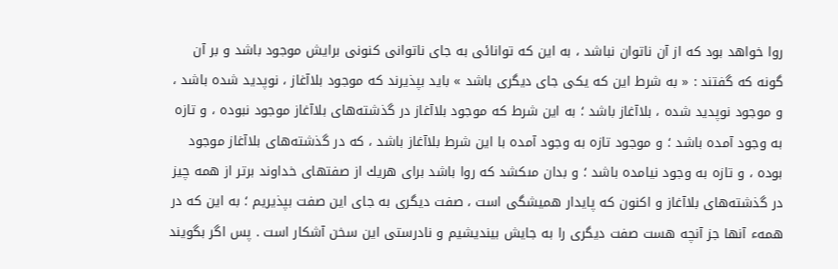روا خواهد بود كه از آن ناتوان نباشد ، به اين كه توانائى به جاى ناتوانى كنونى برايش موجود باشد و بر آن گونه كه گفتند : « به شرط اين كه يكى جاى ديگرى باشد » بايد بپذيرند كه موجود بلاآغاز ، نوپديد شده باشد ، و موجود نوپديد شده ، بلاآغاز باشد ؛ به اين شرط كه موجود بلاآغاز در گذشته‌هاى بلاآغاز موجود نبوده ، و تازه به وجود آمده باشد ؛ و موجود تازه به وجود آمده با اين شرط بلاآغاز باشد ، كه در گذشته‌هاى بلاآغاز موجود بوده ، و تازه به وجود نيامده باشد ؛ و بدان مىكشد كه روا باشد براى هريك از صفتهاى خداوند برتر از همه چيز در گذشته‌هاى بلاآغاز و اكنون كه پايدار هميشگى است ، صفت ديگرى به جاى اين صفت بپذيريم ؛ به اين كه در همهء آنها جز آنچه هست صفت ديگرى را به جايش بينديشيم و نادرستى اين سخن آشكار است . پس اگر بگويند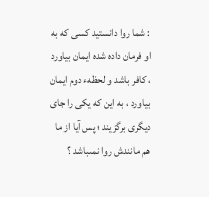: شما روا دانستيد كسى كه به او فرمان داده شده ايمان بياورد ، كافر باشد و لحظهء دوم ايمان بياورد ، به اين كه يكى را جاى ديگرى برگزيند ؛ پس آيا از ما هم مانندش روا نمىباشد ؟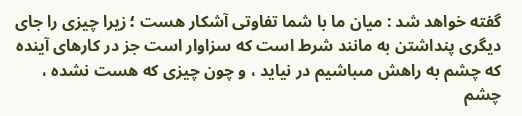گفته خواهد شد : ميان ما با شما تفاوتى آشكار هست ؛ زيرا چيزى را جاى ديگرى پنداشتن به مانند شرط است كه سزاوار است جز در كارهاى آينده كه چشم به راهش مىباشيم در نيايد ، و چون چيزى كه هست نشده ، چشم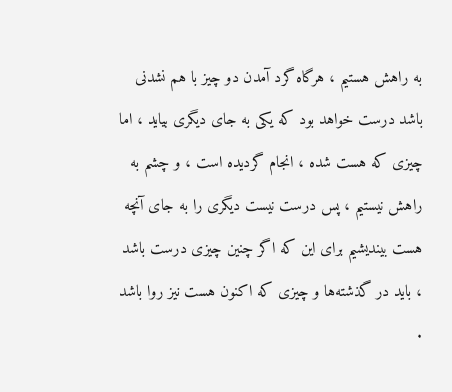به راهش هستيم ، هرگاه گرد آمدن دو چيز با هم نشدنى باشد درست خواهد بود كه يكى به جاى ديگرى بيايد ، اما چيزى كه هست شده ، انجام گرديده است ، و چشم به راهش نيستيم ، پس درست نيست ديگرى را به جاى آنچه هست بينديشيم براى اين كه اگر چنين چيزى درست باشد ، بايد در گذشته‌ها و چيزى كه اكنون هست نيز روا باشد .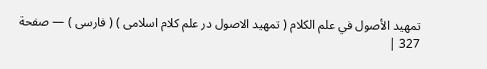تمهيد الأصول في علم الكلام ( تمهيد الاصول در علم كلام اسلامى ) ( فارسى ) — صفحة 327 |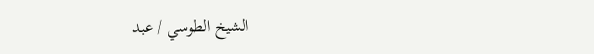الشيخ الطوسي / عبد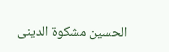الحسين مشكوة الدينى